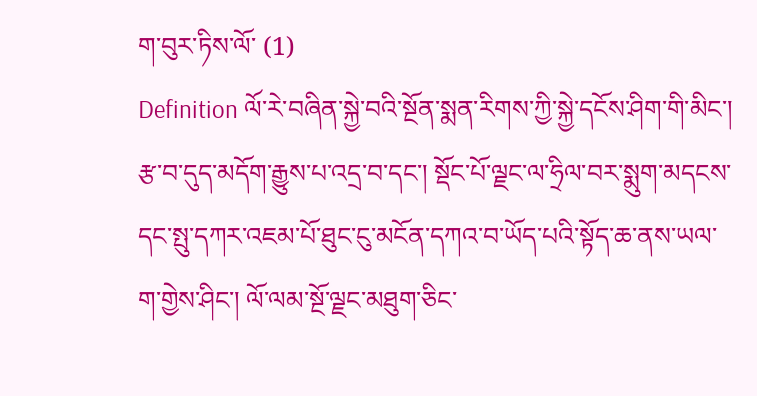ག་བུར་ཏིས་ལོ་ (1)
Definition ལོ་རེ་བཞིན་སྐྱེ་བའི་སྔོན་སྨན་རིགས་ཀྱི་སྐྱེ་དངོས་ཤིག་གི་མིང་། རྩ་བ་དུད་མདོག་རྒྱུས་པ་འདྲ་བ་དང་། སྡོང་པོ་ལྗང་ལ་ཧྲིལ་བར་སྨུག་མདངས་དང་སྤུ་དཀར་འཇམ་པོ་ཐུང་ངུ་མངོན་དཀའ་བ་ཡོད་པའི་སྟོད་ཆ་ནས་ཡལ་ག་གྱེས་ཤིང་། ལོ་ལམ་སྔོ་ལྗང་མཐུག་ཅིང་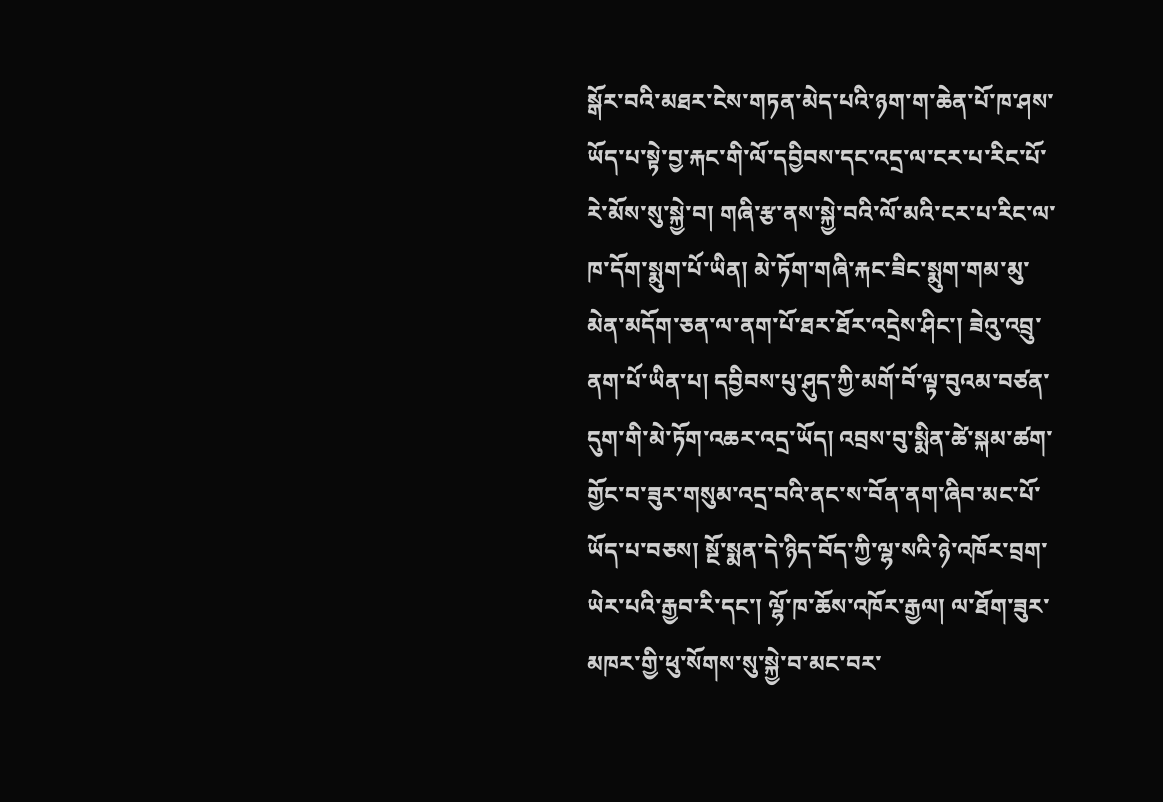སྒོར་བའི་མཐར་ངེས་གཏན་མེད་པའི་ཉག་ག་ཆེན་པོ་ཁ་ཤས་ཡོད་པ་སྟེ་བྱ་རྐང་གི་ལོ་དབྱིབས་དང་འདྲ་ལ་ངར་པ་རིང་པོ་རེ་མོས་སུ་སྐྱེ་བ། གཞི་རྩ་ནས་སྐྱེ་བའི་ལོ་མའི་ངར་པ་རིང་ལ་ཁ་དོག་སྨུག་པོ་ཡིན། མེ་ཏོག་གཞི་རྐང་ཟིང་སྨུག་གམ་མུ་མེན་མདོག་ཅན་ལ་ནག་པོ་ཐར་ཐོར་འདྲེས་ཤིང་། ཟེའུ་འབྲུ་ནག་པོ་ཡིན་པ། དབྱིབས་པུ་ཤུད་ཀྱི་མགོ་བོ་ལྟ་བུའམ་བཙན་དུག་གི་མེ་ཏོག་འཆར་འདྲ་ཡོད། འབྲས་བུ་སྨིན་ཚེ་སྐམ་ཚག་གྱོང་བ་ཟུར་གསུམ་འདྲ་བའི་ནང་ས་བོན་ནག་ཞིབ་མང་པོ་ཡོད་པ་བཅས། སྔོ་སྨན་དེ་ཉིད་བོད་ཀྱི་ལྷ་སའི་ཉེ་འཁོར་བྲག་ཡེར་པའི་རྒྱབ་རི་དང་། ལྷོ་ཁ་ཆོས་འཁོར་རྒྱལ། ལ་ཐོག་ཟུར་མཁར་གྱི་ཕུ་སོགས་སུ་སྐྱེ་བ་མང་བར་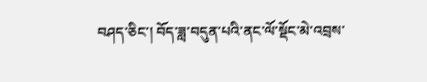བཤད་ཅིང་། བོད་ཟླ་བདུན་པའི་ནང་ལོ་སྡོང་མེ་འབྲས་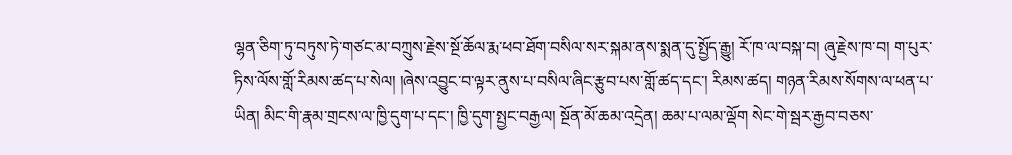ལྷན་ཅིག་ཏུ་བཏུས་ཏེ་གཙང་མ་བཀྲུས་རྗེས་སྔོ་ཆོལ་རྨ་ཕབ་ཐོག་བསིལ་སར་སྐམ་ནས་སྨན་དུ་སྤྱོད་རྒྱུ། རོ་ཁ་ལ་བསྐ་བ། ཞུ་རྗེས་ཁ་བ། ག་པུར་ཏིས་ལོས་གློ་རིམས་ཚད་པ་སེལ། །ཞེས་འབྱུང་བ་ལྟར་ནུས་པ་བསིལ་ཞིང་རྩུབ་པས་གློ་ཚད་དང་། རིམས་ཚད། གཉན་རིམས་སོགས་ལ་ཕན་པ་ཡིན། མིང་གི་རྣམ་གྲངས་ལ་ཁྱི་དུག་པ་དང་། ཁྱི་དུག་སྤྱང་བརྒྱལ། སྔོན་མོ་ཆམ་འདྲེན། ཆམ་པ་ལམ་ལྡོག སེང་གེ་སྦར་རྒྱབ་བཅས་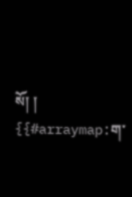སོ། །
{{#arraymap:ག་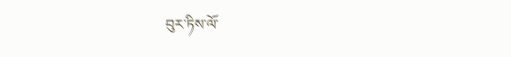བུར་ཏིས་ལོ་